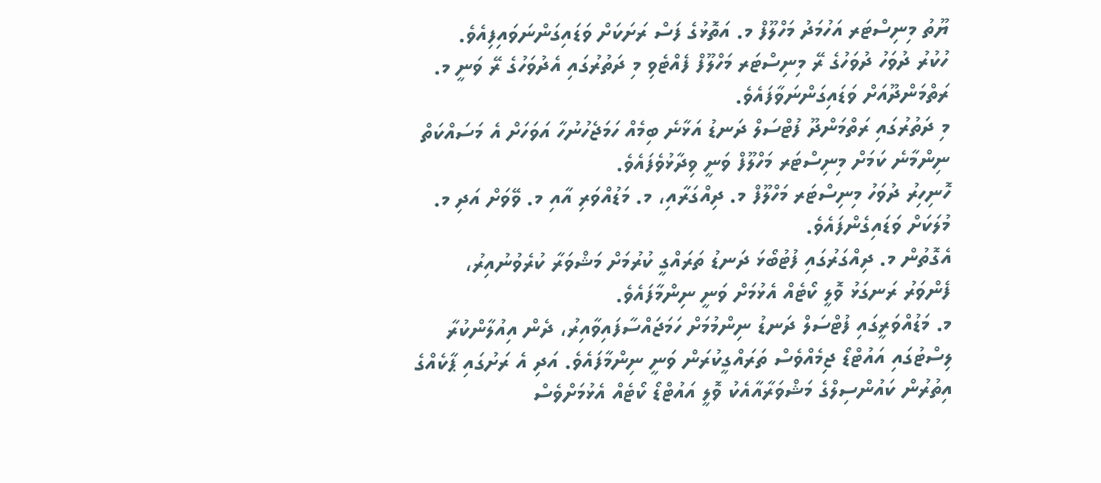ޔޫތު މިނިސްޓަރ އަހުމަދު މަހްލޫފް މ. އަތޮޅުގެ ފަސް ރަށަކަށް ވަޑައިގަންނަވައިފިއެވެ.
ހުކުރު ދުވަހު ދުވަހުގެ ރޭ މިނިސްޓަރ މަހްލޫފް ފެއްޓެވި މި ދަތުރުގައި އެދުވަހުގެ ރޭ ވަނީ މ. ރަތްމަންދޫއަށް ވަޑައިގަންނަވާފައެވެ.
މި ދަތުރުގައި ރަތްމަންދޫ ފުޓްސަލް ދަނޑު އަޅާނެ ބިމެއް ހަމަޖެހުނުހާ އަވަހަށް އެ މަސައްކަތް ނިންމާނެ ކަމަށް މިނިސްޓަރ މަހްލޫފް ވަނީ ވިދާޅުވެފައެވެ.
ހޮނިހިރު ދުވަހު މިނިސްޓަރ މަހްލޫފް މ. ދިއްގަރާއި، މ. މަޑުއްވަރި އާއި މ. ވޭވަށް އަދި މ. މުލަކަށް ވަޑައިގެންފައެވެ.
އެގޮތުން މ. ދިއްގަރުގައި ފުޓުބޯޅަ ދަނޑު ތަރައްގީ ކުރުމަށް މަޝްވަރާ ކުރެވުނުއިރު، ފެންވަރު ރަނގަޅު ވޮލީ ކޯޓެއް އެޅުމަށް ވަނީ ނިންމާފައެވެ.
މ. މަޑުއްވަރީގައި ފުޓްސަލް ދަނޑު ނިންމުމަށް ހަމަޖައްސާފައިވާއިރު، ދެން އިއުލާންކުރާ ލިސްޓުގައި އައުޓްޑޯ ޖިމެއްވެސް ތަރައްގީކުރަން ވަނީ ނިންމާފައެވެ. އަދި އެ ރަށުގައި ޕާކެއްގެ އިތުރުން ކައުންސިލްގެ މަޝްވަރާއާއެކު ވޮލީ އައުޓްޑޯ ކޯޓެއް އެޅުމަށްވެސް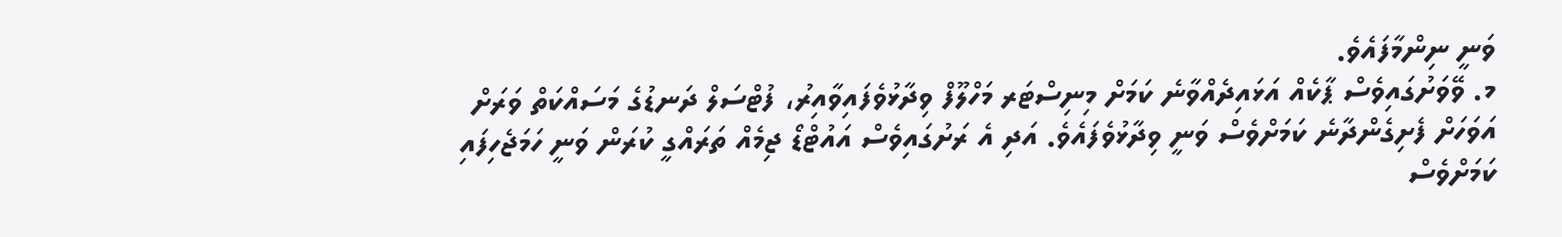ވަނީ ނިންމާފައެވެ.
މ. ވޭވަށުގައިވެސް ޕާކެއް އަޅައިދެއްވާނެ ކަމަށް މިނިސްޓަރ މަހްލޫފް ވިދާޅުވެފައިވާއިރު، ފުޓްސަލް ދަނޑުގެ މަސައްކަތް ވަރަށް އަވަހަށް ފެށިގެންދާނެ ކަމަށްވެސް ވަނީ ވިދާޅުވެފައެވެ. އަދި އެ ރަށުގައިވެސް އައުޓްޑޯ ޖިމެއް ތަރައްގީ ކުރަން ވަނީ ހަމަޖެހިފައި ކަމަށްވެސް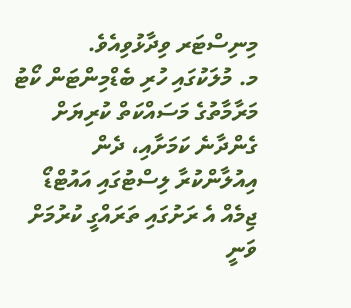މިނިސްޓަރ ވިދާޅުވިއެވެ.
މ. މުލަކުގައި ހުރި ބެޑްމިންޓަން ކޯޓު މަރާމާތުގެ މަސައްކަތް ކުރިޔަށް ގެންދާނެ ކަމަށާއި، ދެން އިއުލާންކުރާ ލިސްޓުގައި އައުޓްޑޯ ޖިމެއް އެ ރަށުގައި ތަރައްގީ ކުރުމަށް ވަނީ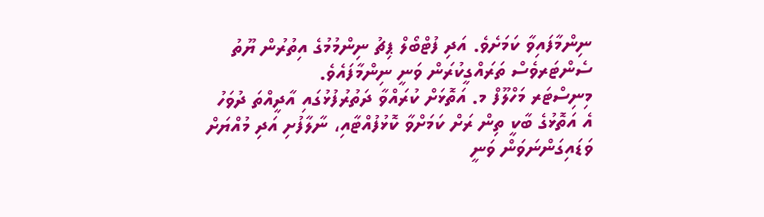ނިންމާފައިވާ ކަމަށެވެ. އަދި ފުޓްބޯލް ޕިޗު ނިންމުމުގެ އިތުރުން ޔޫތު ސެންޓަރވެސް ތަރައްގީކުރަން ވަނީ ނިންމާފައެވެ.
މިނިސްޓަރ މަހްލޫފް މ. އަތޮޅަށް ކުރައްވާ ދަތުރުފުޅުގައި އާދީއްތަ ދުވަހު އެ އަތޮޅުގެ ބާކީ ތިން ރަށް ކަމަށްވާ ކޮޅުފުއްޓާއި، ނާލާފުށި އަދި މުއްޔަށް ވަޑައިގަންނަވަން ވަނީ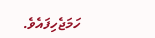ހަމަޖެހިފައެވެ.